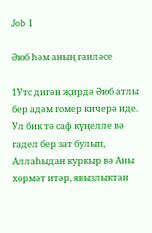Job 1

Әюб һәм аның гаиләсе

1Утс дигән җирдә Әюб атлы бер адәм гомер кичерә иде. Ул бик тә саф күңелле вә гадел бер зат булып, Аллаһыдан куркыр вә Аны хөрмәт итәр, явызлыктан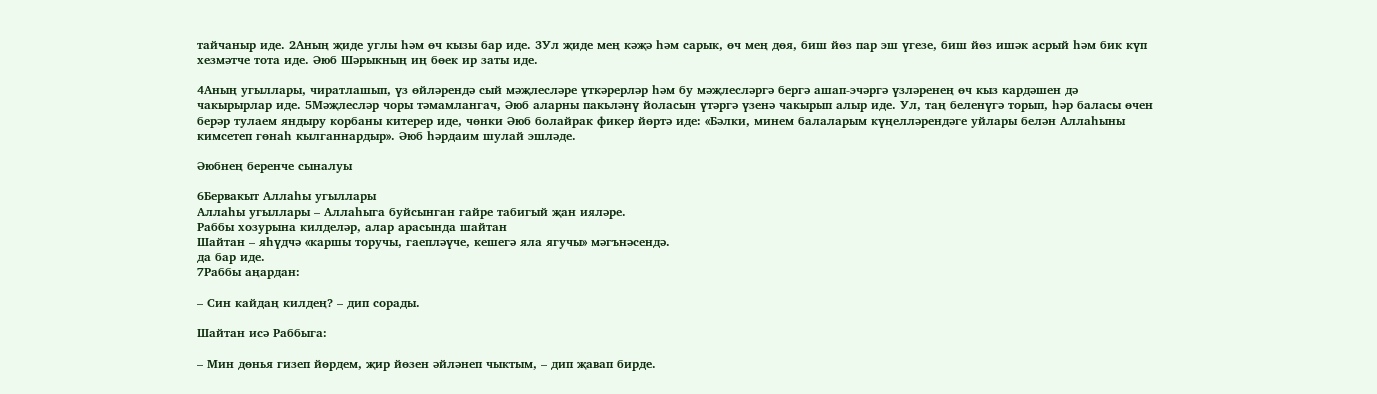тайчаныр иде. 2Аның җиде углы һәм өч кызы бар иде. 3Ул җиде мең кәҗә һәм сарык, өч мең дөя, биш йөз пар эш үгезе, биш йөз ишәк асрый һәм бик күп хезмәтче тота иде. Әюб Шәрыкның иң бөек ир заты иде.

4Аның угыллары, чиратлашып, үз өйләрендә сый мәҗлесләре үткәрерләр һәм бу мәҗлесләргә бергә ашап-эчәргә үзләренең өч кыз кардәшен дә чакырырлар иде. 5Мәҗлесләр чоры тәмамлангач, Әюб аларны пакьләнү йоласын үтәргә үзенә чакырып алыр иде. Ул, таң беленүгә торып, һәр баласы өчен берәр тулаем яндыру корбаны китерер иде, чөнки Әюб болайрак фикер йөртә иде: «Бәлки, минем балаларым күңелләрендәге уйлары белән Аллаһыны кимсетеп гөнаһ кылганнардыр». Әюб һәрдаим шулай эшләде.

Әюбнең беренче сыналуы

6Бервакыт Аллаһы угыллары
Аллаһы угыллары – Аллаһыга буйсынган гайре табигый җан ияләре.
Раббы хозурына килделәр, алар арасында шайтан
Шайтан – яһүдчә «каршы торучы, гаепләүче, кешегә яла ягучы» мәгънәсендә.
да бар иде.
7Раббы аңардан:

– Син кайдаң килдең? – дип сорады.

Шайтан исә Раббыга:

– Мин дөнья гизеп йөрдем, җир йөзен әйләнеп чыктым, – дип җавап бирде.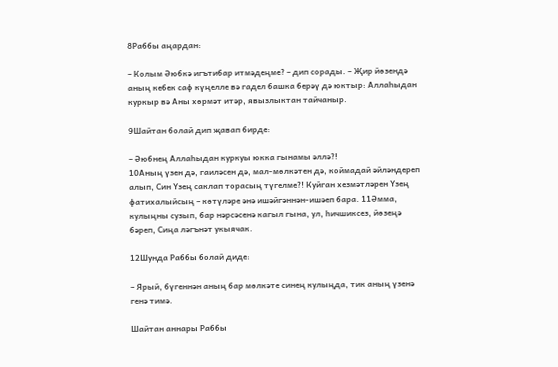8Раббы аңардан:

– Колым Әюбкә игътибар итмәдеңме? – дип сорады. – Җир йөзендә аның кебек саф күңелле вә гадел башка берәү дә юктыр: Аллаһыдан куркыр вә Аны хөрмәт итәр, явызлыктан тайчаныр.

9Шайтан болай дип җавап бирде:

– Әюбнең Аллаһыдан куркуы юкка гынамы әллә?!
10Аның үзен дә, гаиләсен дә, мал-мөлкәтен дә, коймадай әйләндереп алып, Син Үзең саклап торасың түгелме?! Куйган хезмәтләрен Үзең фатихалыйсың – көтүләре әнә ишәйгәннән-ишәеп бара. 11Әмма, кулыңны сузып, бар нәрсәсенә кагыл гына, ул, һичшиксез, йөзеңә бәреп, Сиңа ләгънәт укыячак.

12Шунда Раббы болай диде:

– Ярый, бүгеннән аның бар мөлкәте синең кулыңда, тик аның үзенә генә тимә.

Шайтан аннары Раббы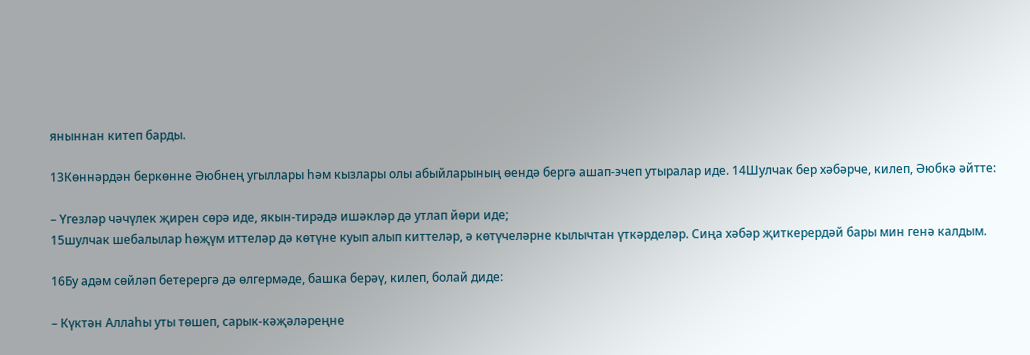яныннан китеп барды.

13Көннәрдән беркөнне Әюбнең угыллары һәм кызлары олы абыйларының өендә бергә ашап-эчеп утыралар иде. 14Шулчак бер хәбәрче, килеп, Әюбкә әйтте:

– Үгезләр чәчүлек җирен сөрә иде, якын-тирәдә ишәкләр дә утлап йөри иде;
15шулчак шебалылар һөҗүм иттеләр дә көтүне куып алып киттеләр, ә көтүчеләрне кылычтан үткәрделәр. Сиңа хәбәр җиткерердәй бары мин генә калдым.

16Бу адәм сөйләп бетерергә дә өлгермәде, башка берәү, килеп, болай диде:

– Күктән Аллаһы уты төшеп, сарык-кәҗәләреңне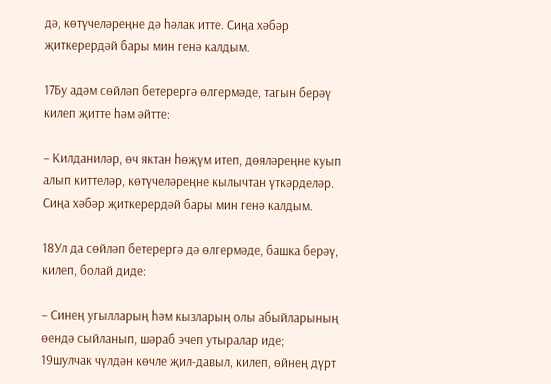дә, көтүчеләреңне дә һәлак итте. Сиңа хәбәр җиткерердәй бары мин генә калдым.

17Бу адәм сөйләп бетерергә өлгермәде, тагын берәү килеп җитте һәм әйтте:

– Килданиләр, өч яктан һөҗүм итеп, дөяләреңне куып алып киттеләр, көтүчеләреңне кылычтан үткәрделәр. Сиңа хәбәр җиткерердәй бары мин генә калдым.

18Ул да сөйләп бетерергә дә өлгермәде, башка берәү, килеп, болай диде:

– Синең угылларың һәм кызларың олы абыйларының өендә сыйланып, шәраб эчеп утыралар иде;
19шулчак чүлдән көчле җил-давыл, килеп, өйнең дүрт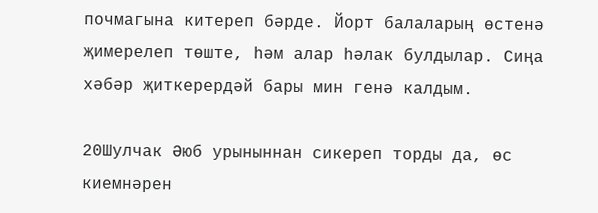почмагына китереп бәрде. Йорт балаларың өстенә җимерелеп төште, һәм алар һәлак булдылар. Сиңа хәбәр җиткерердәй бары мин генә калдым.

20Шулчак Әюб урыныннан сикереп торды да, өс киемнәрен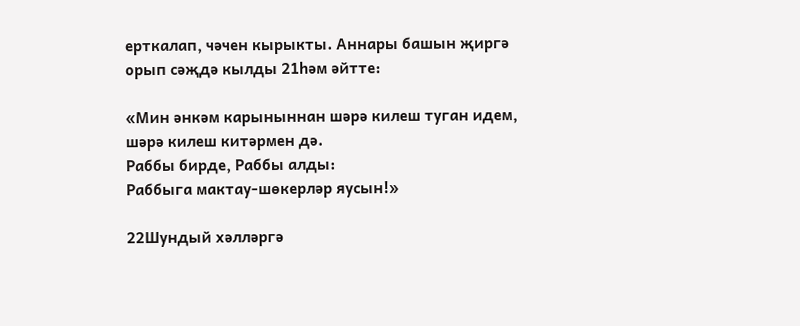ерткалап, чәчен кырыкты. Аннары башын җиргә орып сәҗдә кылды 21һәм әйтте:

«Мин әнкәм карыныннан шәрә килеш туган идем,
шәрә килеш китәрмен дә.
Раббы бирде, Раббы алды:
Раббыга мактау-шөкерләр яусын!»

22Шундый хәлләргә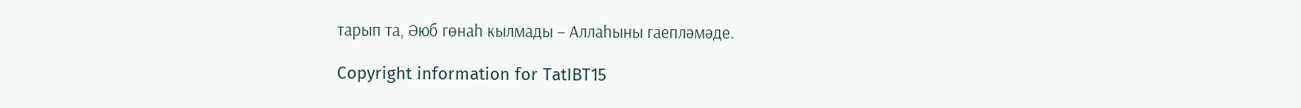тарып та, Әюб гөнаһ кылмады – Аллаһыны гаепләмәде.

Copyright information for TatIBT15